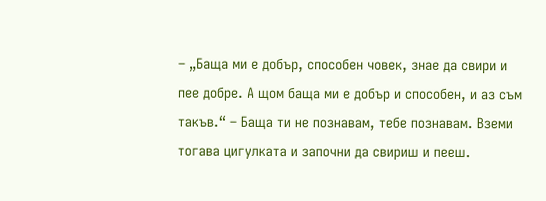– „Баща ми е добър, способен човек, знае да свири и пее добре. А щом баща ми е добър и способен, и аз съм такъв.“ – Баща ти не познавам, тебе познавам. Вземи тогава цигулката и започни да свириш и пееш.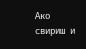Ако свириш и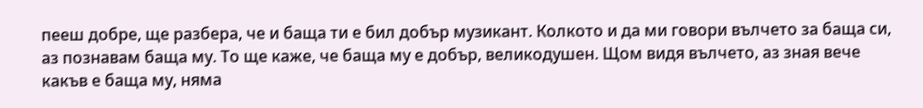пееш добре, ще разбера, че и баща ти е бил добър музикант. Колкото и да ми говори вълчето за баща си, аз познавам баща му. То ще каже, че баща му е добър, великодушен. Щом видя вълчето, аз зная вече какъв е баща му, няма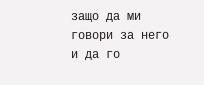защо да ми говори за него и да го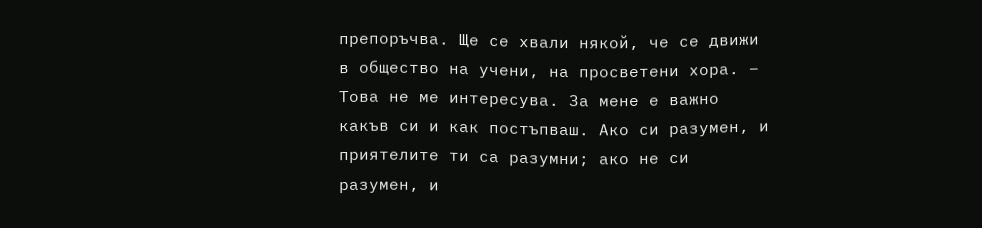препоръчва. Ще се хвали някой, че се движи в общество на учени, на просветени хора. – Това не ме интересува. За мене е важно какъв си и как постъпваш. Ако си разумен, и приятелите ти са разумни; ако не си разумен, и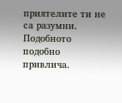приятелите ти не са разумни. Подобното подобно привлича.